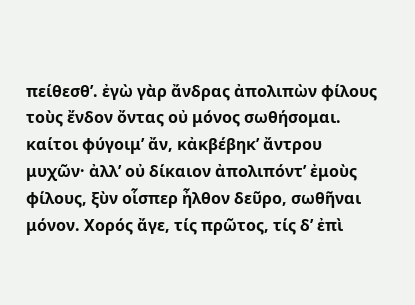πείθεσθ’. ἐγὼ γὰρ ἄνδρας ἀπολιπὼν φίλους τοὺς ἔνδον ὄντας οὐ μόνος σωθήσομαι. καίτοι φύγοιμ’ ἄν, κἀκβέβηκ’ ἄντρου μυχῶν· ἀλλ’ οὐ δίκαιον ἀπολιπόντ’ ἐμοὺς φίλους, ξὺν οἷσπερ ἦλθον δεῦρο, σωθῆναι μόνον. Χορός ἄγε, τίς πρῶτος, τίς δ’ ἐπὶ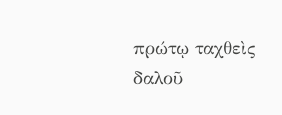πρώτῳ ταχθεὶς δαλοῦ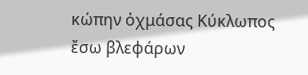κώπην ὀχμάσας Κύκλωπος ἔσω βλεφάρων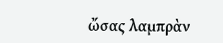ὤσας λαμπρὰν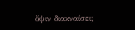ὄψιν διακναίσει;